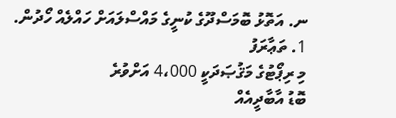ނ. އަތޮޅު ބޮމަސްދޫގެ ކުނީގެ މައްސްލައަށް ހައްލެއް ހޯދުން.
1. ތަޢާރަފު
މި ރިޕޯޓުގެ މަޤުޞަދަކީ 4،000 އަށްވުރެ
ބޮޑު އާބާދީއެއް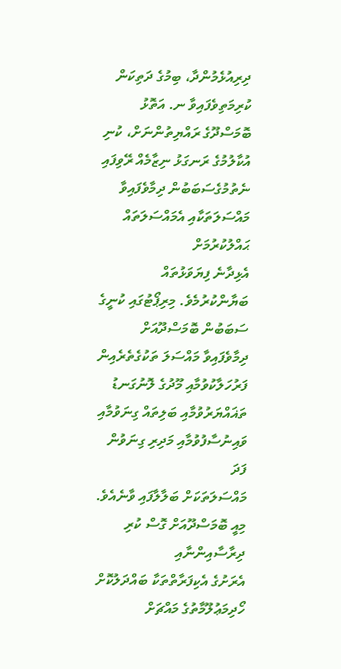ދިރިއުޅެމުންދާ، ބިމުގެ ދަތިކަން ކުރިމަތިވެފައިވާ ނ. އަތޮޅު
ބޮމަސްދޫގެ ރައްޔިތުންނަށް، ކުނި އުކާލުމުގެ ރަނގަޅު ނިޒާމެއް ރޭވިފައި
ނެތުމުގެސަބަބުން ދިމާވެފައިވާ މައްސަލަތަކާއި އެމައްސަލަތައް ޙައްލުކުރުމަށް
އެޅިދާނެ ފިޔަވަޅުތައް ބަޔާންކުރުމެވެ. މިރިޕޯޓުގައި ކުނީގެ ސަބަބުން ބޮމަސްދޫއަށް
ދިމާވެފައިވާ މައްސަލަ ތަކުގެތެރެއިން ފަރުހަލާކުވުމާއި މޫދުގެ ލޮނުގަނޑު
ތަޣައްޔަރުވުމާއި ބަލިތައް ގިނަވުމާއި ވައިނުސާފުވުމާއި މަދިރި ގިނަވުން ފަދަ
މައްސަލަތަކަށް ބަލާލާފައި ވާނެއެވެ. މިއީ ބޮމަސްދޫއަށް ގޮސް ކުރި ދިރާސާއިންނާއި
އެރަށުގެ އެކިފަރާތްތަކާ ބައްދަލުކޮށް ހޯދިމަޢުލޫމާތުގެ މައްޗަށް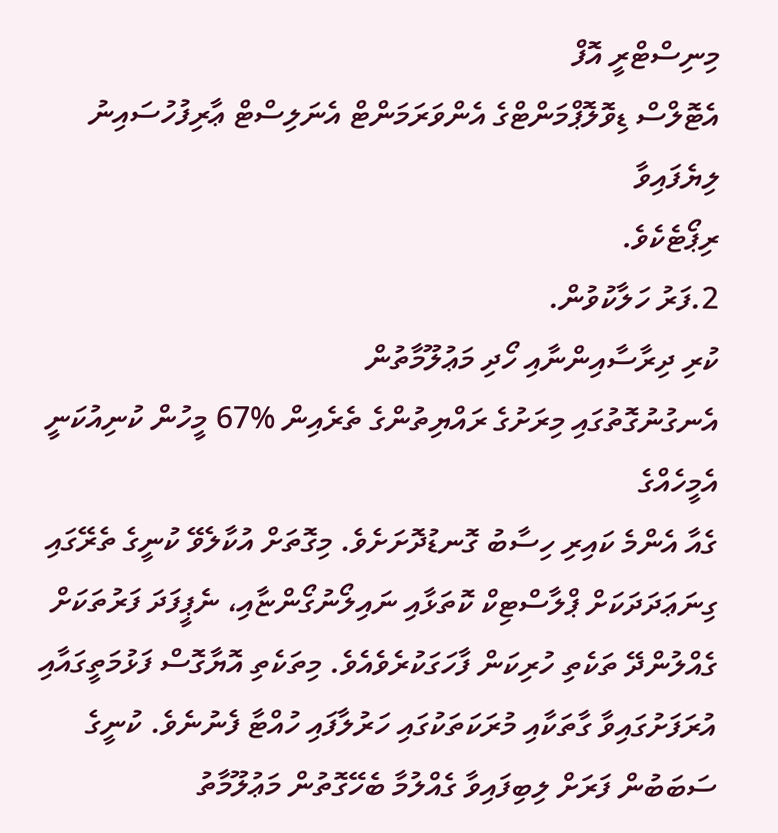މިނިސްޓްރީ އޮފް
އެޓޮލްސް ޑިވޮލޮޕްމަންޓްގެ އެންވަރަމަންޓް އެނަލިސްޓް ޢާރިފުހުސައިނު ލިޔެފައިވާ
ރިޕޯޓެކެވެ.
2.ފަރު ހަލާކުވުން.
ކުރި ދިރާސާއިންނާއި ހޯދި މަޢުލޫމާތުން
އެނގުނުގޮތުގައި މިރަށުގެ ރައްޔިތުންގެ ތެރެއިން %67 މީހުން ކުނިއުކަނީ އެމީހެއްގެ
ގެއާ އެންމެ ކައިރި ހިސާބު ގޮނޑުދޮށަށެވެ. މިގޮތަށް އުކާލެވޭ ކުނީގެ ތެރޭގައި
ގިނަޢަދަދަކަށް ޕްލާސްޓިކް ކޮތަޅާއި ނައިލޯނުގޯންޏާއި، ނެޕީފަދަ ފަރުތަކަށް
ގެއްލުންދޭ ތަކެތި ހުރިކަން ފާހަގަކުރެވެއެވެ. މިތަކެތި އޮޔާގޮސް ފަޅުމަތީގައާއި
އުރަފަށުގައިވާ ގާތަކާއި މުރަކަތަކުގައި ހަރުލާފައި ހުއްޓާ ފެނުނެވެ. ކުނީގެ
ސަބަބުން ފަރަށް ލިބިފައިވާ ގެއްލުމާ ބެހޭގޮތުން މަޢުލޫމާތު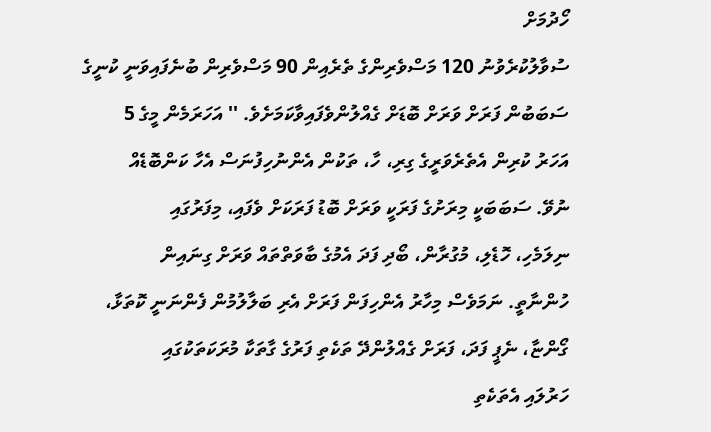ހޯދުމަށް
ސުވާލުކުރެވުނު 120 މަސްވެރިންގެ ތެރެއިން 90 މަސްވެރިން ބުނެފައިވަނީ ކުނީގެ
ސަބަބުން ފަރަށް ވަރަށް ބޮޑަށް ގެއްލުންވެފައިވާކަމަށެވެ. '' އަހަރަމެން މީގެ 5
އަހަރު ކުރިން އެތެރެވަރީގެ ގިރި، ހާ، ތަކުން އެންނުހިފުނަސް އެހާ ކަންބޮޑެއް
ނުވޭ. ސަބަބަކީ މިރަށުގެ ފަރަކީ ވަރަށް ބޮޑު ފަރަކަށް ވެފައި، މިފަރުގައި
ނިލަމެހި، ހޮޑެލި، މުގުރާން، ބޯދި ފަދަ އެމުގެ ބާވަތްތައް ވަރަށް ގިނައިން
ހުންނާތީ. ނަމަވެސް މިހާރު އެންހިފަން ފަރަށް އެރި ބަލާލުމުން ފެންނަނީ ކޮތަޅާ،
ގޯންޏާ، ނެޕީ ފަދަ، ފަރަށް ގެއްލުންދޭ ތަކެތި ފަރުގެ ގާތަކާ މުރަކަތަކުގައި
ހަރުލައި އެތަކެތި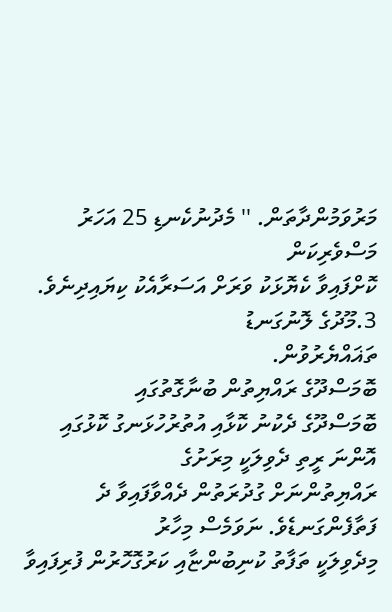މަރުވަމުންދާތަން. '' މެދުނުކެނޑި 25 އަހަރު މަސްވެރިކަން
ކޮށްފައިވާ ކެޔޮޅަކު ވަރަށް އަސަރާއެކު ކިޔައިދިނެވެ.
3.މޫދުގެ ލޮނުގަނޑު
ތަޣައްޔެރުވުން.
ބޮމަސްދޫގެ ރައްޔިތުން ބުނާގޮތުގައި
ބޮމަސްދޫގެ ދެކުނު ކޮޅާއި އުތުރުހުޅަނގު ކޮޅުގައި އޮންނަ ރީތި ދެވިލަކީ މިރަށުގެ
ރައްޔިތުންނަށް ގުދުރަތުން ދެއްވާފައިވާ ދެ ފަތާފެންގަނޑެވެ. ނަވަމެސް މިހާރު
މިދެވިލަކީ ތަފާތު ކުނިބުންޏާއި ކަރުގޮހޮރުން ފުރިފައިވާ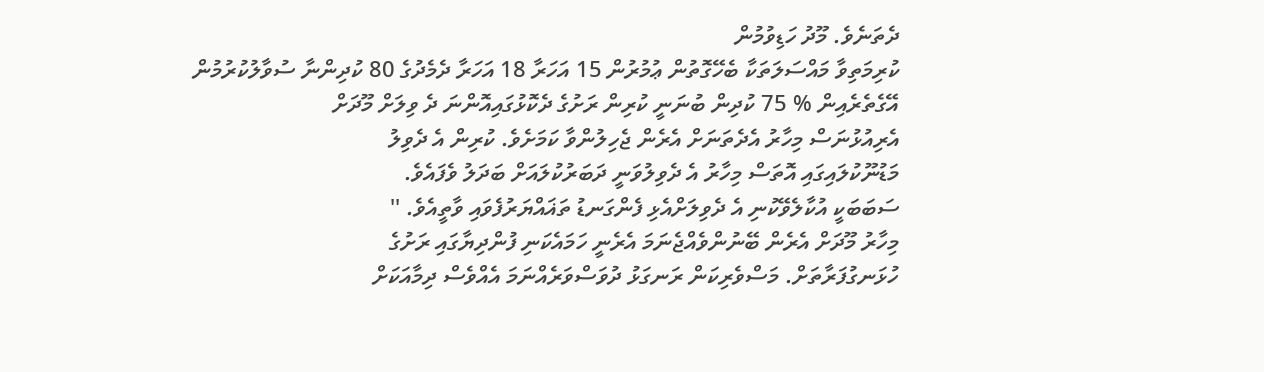ދެތަނެވެ. މޫދު ހަޑިވުމުން
ކުރިމަތިވާ މައްސަލަތަކާ ބެހޭގޮތުން ޢުމުރުން 15 އަހަރާ 18 އަހަރާ ދެމެދުގެ 80 ކުދިންނާ ސުވާލުކުރުމުން
އޭގެތެރެއިން % 75 ކުދިން ބުނަނީ ކުރިން ރަށުގެ ދެކޮޅުގައިއޮންނަ ދެ ވިލަށް މޫދަށް
އެރިއުޅުނަސް މިހާރު އެދެތަނަށް އެރެން ޖެހިލުންވާ ކަމަށެވެ. ކުރިން އެ ދެވިލު
މަޑުނޫކުލައިގައި އޮތަސް މިހާރު އެ ދެވިލުވަނީ ދަބަރުކުލައަށް ބަދަލު ވެފައެވެ.
ސަބަބަކީ އުކާލެވޭކުނި އެ ދެވިލަށްއެޅި ފެންގަނޑު ތަޣައްޔަރުފެވައި ވާތީއެވެ. ''
މިހާރު މޫދަށް އެރެން ބޭނުންވެއްޖެނަމަ އެރެނީ ހަމައެކަނި ފުންދިޔާގައި ރަށުގެ
ހުޅަނގުފަރާތަށް. މަސްވެރިކަން ރަނގަޅު ދުވަސްވަރެއްނަމަ އެއްވެސް ދިމާއަކަށް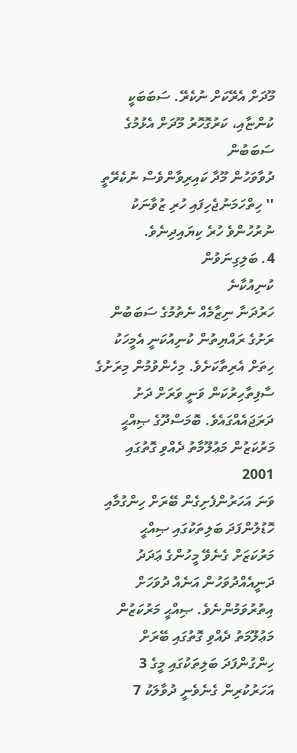މޫދަށް އެރޭކަށް ނުކެރޭ. ސަބަބަކީ ކުންޏާއި، ކަރުގޮހޮރު މޫދަށް އެޅުމުގެ ސަބަބުން
ދުވާވަހުން މޫދާ ކައިރިވާންވެސް ނުކެރޭތީ '' ހިތްހަމަނުޖެހިފައި ހުރި ޒުވާނަކު
ނުރުހުންވެ ހުރެ ކިޔައިދިނެވެ.
4. ބަލިގިނަވުން
ކުނިއުކާނެ
ހަރުދަނާ ނިޒާމެއް ނެތުމުގެ ސަބަބުން ރަށުގެ ރައްޔިތުން ކުނިއުކަނީ އެމީހަކު
ހިތަށް އެރިތާކަށެވެ. މިހެންވުމުން މިރަށުގެ ސާފިތާހިރުކަން ވަނީ ވަރަށް ދަށު
ދަރަޖައެއްގައެވެ. ބޮމަސްދޫގެ ޞިއްޙީ މަރުކަޒުން މަޢުލޫމާތު ދެއްވި ގޮތުގައި 2001
ވަނަ އަހަރުންފެށިގެން ބޭރަށް ހިންގުމާއި ހޮޑުލުންފަދަ ބަލިތަކުގައި ޞިއްޙީ
މަރުކަޒަށް ގެނެވޭ މީހުންގެ ޢަދަދު ދަނީއެއްދުވަހުން އަނެއް ދުވަހަށް
އިތުރުވަމުންނެވެ. ޞިއްޙީ މަރުކަޒުން މަޢުލޫމަތު ދެއްވި ގޮތުގައި ބޭރަށް
ހިންގުންފަދަ ބަލިތަކުގައި މީގެ 3 އަހަރުކުރިން ގެނެވެނީ ދުވާލަކު 7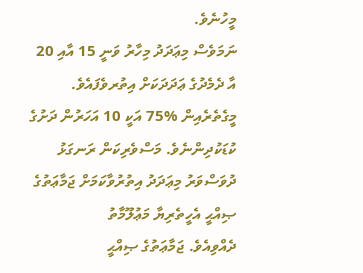މީހުނެވެ.
ނަމަވެސް މިޢަދަދު މިހާރު ވަނީ 15 އާއި 20 އާ ދެމެދުގެ ޢަދަދަކަށް އިތުރވެފައެވެ.
މީގެތެރެއިން %75 އަކީ 10 އަހަރުން ދަށުގެ ކުޑަކުދިންނެވެ. މަސްވެރިކަން ރަނގަޅު
ދުވަސްވަރު މިޢަދަދު އިތުރުވާކަމަށް ޖަމާޢަތުގެ ޞިއްޙީ އެހީތެރިޔާ މަޢުލޫމާތު
ދެއްވިއެވެ. ޖަމާޢަތުގެ ޞިއްޙީ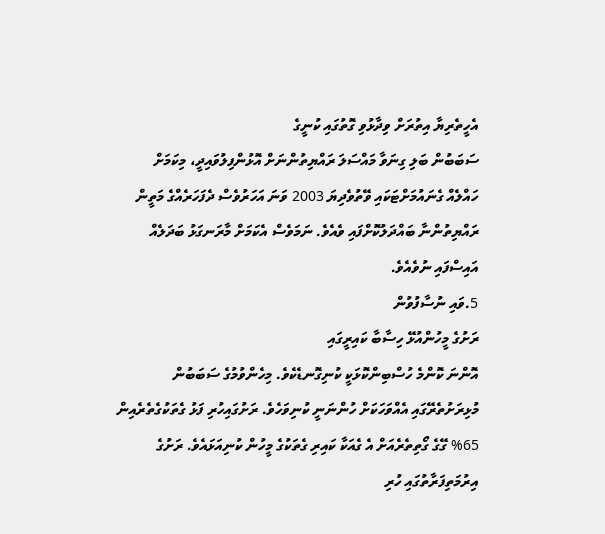އެހީތެރިޔާ އިތުރަށް ވިދާޅުވި ގޮތުގައި ކުނީގެ
ސަބަބުން ބަލި ގިނަވާ މައްސަލަ ރައްޔިތުންނަށް އޮޅުންފިލުވައިދީ، މިކަމަށް
ހައްލެއް ގެނައުމަށްޓަކައި ވޭތުވެދިޔަ 2003 ވަނަ އަހަރުވެސް ދެފަހަރެއްގެ މަތީން
ރައްޔިތުންނާ ބައްދަލުކޮށްފައި ވެއެވެ. ނަމަވެސް އެކަމަށް މާރަނގަޅު ބަދަލެއް
އައިސްފައި ނުވެއެވެ.
5.ވައި ނުސާފުވުން
ރަށުގެ މީހުންއުޅޭ ހިސާބާ ކައިރީގައި
އޮންނަ ކޮންމެ ހުސްބިންކޮޅަކީ ކުނިގޮނޑެކެވެ. މިހެންވުމުގެ ސަބަބުން
މުޅިރަށުތެރޭގައި އެއްވަހަކަށް ހުންނަނީ ކުނިވަހެވެ. ރަށުގައިހުރި ފަޅު ގެތަކުގެތެރެއިން
%65 ގޭގެ ގޯތިތެރެއަށް އެ ގެއަކާ ކައިރި ގެތަކުގެ މީހުން ކުނިއަޅައެވެ. ރަށުގެ
އިރުމަތިފަރާތުގައި ހުރި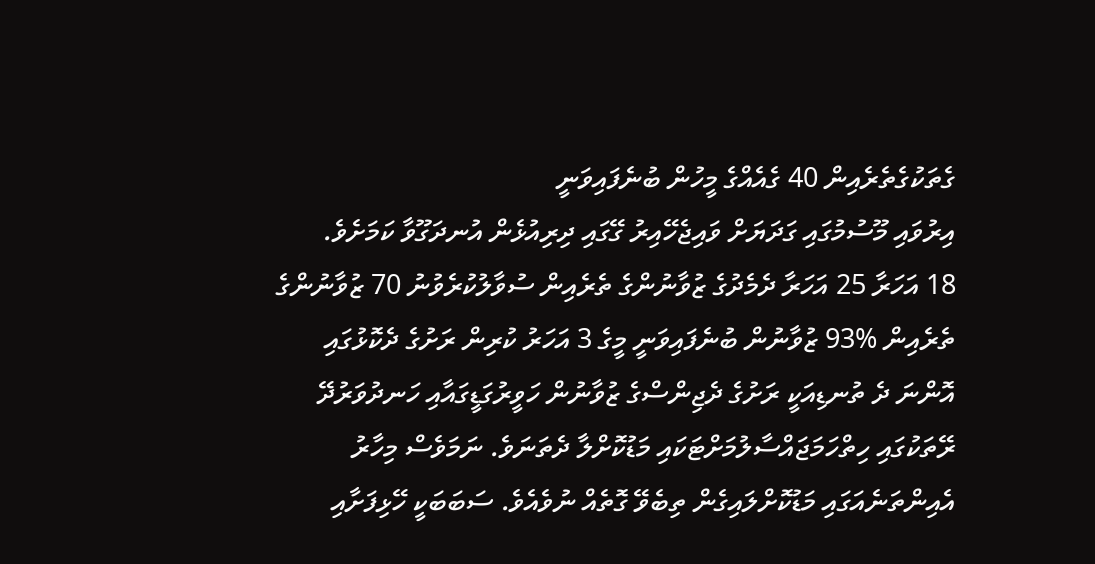ގެތަކުގެތެރެއިން 40 ގެއެއްގެ މީހުން ބުނެފައިވަނީ
އިރުވައި މޫސުމުގައި ގަދަޔަށް ވައިޖެހޭއިރު ގޭގައި ދިރިއުޅެން އުނދަގޫވާ ކަމަށެވެ.
18 އަހަރާ 25 އަހަރާ ދެމެދުގެ ޒުވާނުންގެ ތެރެއިން ސުވާލުކުރެވުނު 70 ޒުވާނުންގެ
ތެރެއިން %93 ޒުވާނުން ބުނެފައިވަނީ މީގެ 3 އަހަރު ކުރިން ރަށުގެ ދެކޮޅުގައި
އޮންނަ ދެ ތުނޑިއަކީ ރަށުގެ ދެޖިންސްގެ ޒުވާނުން ހަވީރުގަޑީގައާއި ހަނދުވަރުދޭ
ރޭތަކުގައި ހިތްހަމަޖައްސާލުމަށްޓަކައި މަޑުކޮށްލާ ދެތަނަވެ. ނަމަވެސް މިހާރު
އެއިންތަނެއަގައި މަޑުކޮށްލައިގެން ތިބެވޭ ގޮތެއް ނުވެއެވެ. ސަބަބަކީ ހޭޅިފަށާއި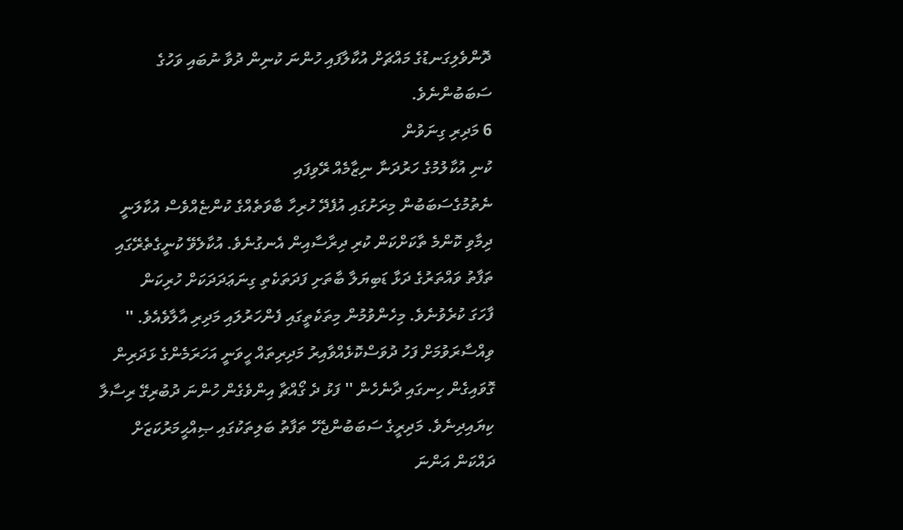ދޮންވެލިގަނޑުގެ މައްޗަށް އުކާލާފައި ހުންނަ ކުނިން ދުވާ ނުބައި ވަހުގެ
ސަބަބުންނެވެ.
6 މަދިރި ގިނަވުން
ކުނި އުކާލުމުގެ ހަރުދަނާ ނިޒާމެއް ރޭވިފައި
ނެތުމުގެސަބަބުން މިރަށުގައި އުފެދޭ ހުރިހާ ބާވަތެއްގެ ކުންޏެއްވެސް އުކާލަނީ
ދިމާވި ކޮންމެ ތާކަށްކަން ކުރި ދިރާސާއިން އެނގުނެވެ. އުކާލެވޭ ކުނީގެތެރޭގައި
ތަފާތު ވައްތަރުގެ ދަޅާ ޑަބިޔަލާ ބާތަށި ފަދަތަކެތި ގިނަޢަދަދަކަށް ހުރިކަން
ފާހަގަ ކުރެވުނެވެ. މިހެންވުމުން މިތަކެތީގައި ފެންހަރުލައި މަދިރި އާލާވެއެވެ. ''
ވިއްސާރަވުމަށް ފަހު ދުވަސްކޮޅެއްވާއިރު މަދިރިތައް ހީވަނީ އަހަރަމެންގެ ޅަދަރިން
ގޮވައިގެން ހިނގައި ދާނެހެން '' ފަޅު ދެ ގޯއްޗާ އިންވެގެން ހުންނަ ދުބުރިގޭ ރިސާލާ
ކިޔައިދިނެވެ. މަދިރީގެ ސަބަބުންޖެހޭ ތަފާތު ބަލިތަކުގައި ޞިއްޙީމަރުކަޒަށް
ދައްކަން އަންނަ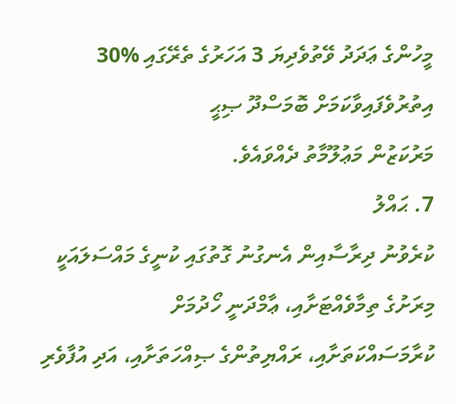މީހުންގެ ޢަދަދު ވޭތުވެދިޔަ 3 އަހަރުގެ ތެރޭގައި %30
އިތުރުވެފައިވާކަމަށް ބޮމަސްދޫ ޞިޙީ
މަރުކަޒުން މަޢުލޫމާތު ދެއްވައެވެ.
7. ޙައްލު
ކުރެވުނު ދިރާސާއިން އެނގުނު ގޮތުގައި ކުނީގެ މައްސަލައަކީ މިރަށުގެ ތިމާވެއްޓަށާއި، ޢާމްދަނީ ހޯދުމަށް ކުރާމަސައްކަތަށާއި، ރައްޔިތުންގެ ޞިއްހަތަށާއި، އަދި އުފާވެރި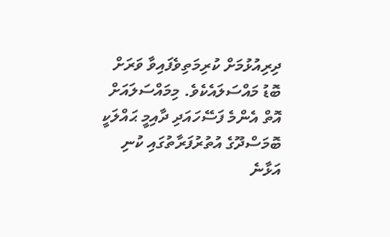ދިރިއުޅުމަށް ކުރިމަތިވެފައިވާ ވަރަށް ބޮޑު މައްސަލައެކެވެ. މިމައްސަލައަށް އޮތް އެންމެ ފަސޭހައަދި ދާއިމީ ޙައްލަކީ ބޮމަސްދޫގެ އުތުރުފަރާތުގައި ކުނި އަޅާނެ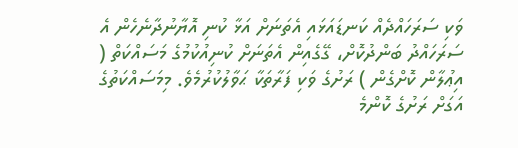ވަކި ސަރަހައްދެއް ކަނޑައަޅައި އެތަނަށް އަޅާ ކުނި އޮޔާނުދާނެހެން އެ ސަރަހައްދު ބަންދުކޮށް، ގޭގެއިން އެތަނަށް ކުނިއުކުމުގެ މަސައްކަތް ( އިޢުލާން ކޮށްގެން ) ރަށުގެ ވަކި ފަރާތަކާ ޙަވާލުކުރުމެވެ. މިމަސައްކަތުގެ އަގަށް ރަށުގެ ކޮންމެ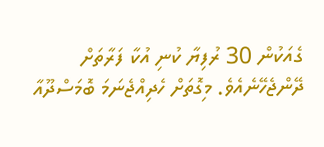ގެއަކުން 30 ރުފިޔާ ކުނި އުކާ ފަރާތަށް ދޭންޖެހޭނެއެވެ. މިގޮތަށް ހެދިއްޖެނަމަ ބޮމަސްދޫއާ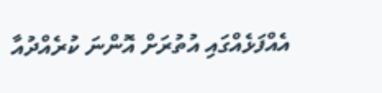އެއްފަޅެއްގައި އުތުރަށް އޮންނަ ކުރެއްދުއާ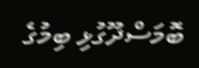ބޮމަސްދޫގުޅި ބިމުގެ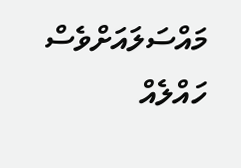މައްސަލައަށްވެސް ހައްލެއް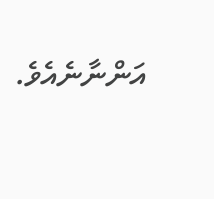އަންނާނެއެވެ.